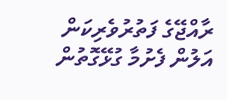ރާއްޖޭގެ ފަތުރުވެރިކަން އަލުން ފެށުމާ ގުޅޭގޮތުން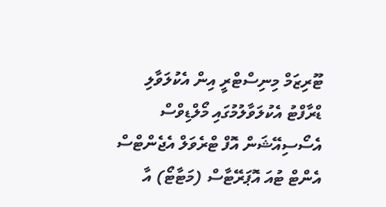ޓޫރިޒަމް މިނިސްޓްރީ އިން އެކުލަވާލި ޑްރާފްޓު އެކުލަވާލުމުގައި މޯލްޑިވްސް އެސޯސިއޭޝަން އޮފް ޓްރެވަލް އެޖެންޓްސް އެންޓް ޓުއަ އޮޕަރޭޓާސް (މަޓާޓޯ) އާ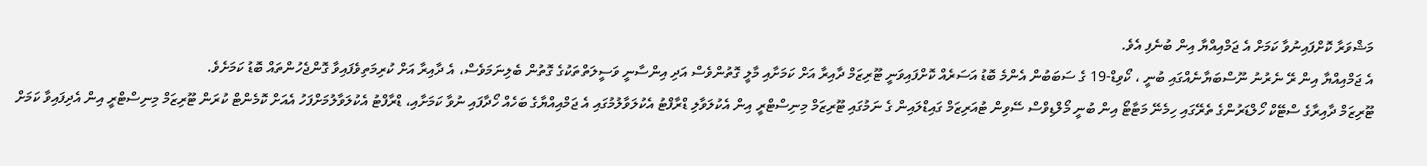މަޝްވަރާ ކޮށްފައިނުވާ ކަމަށް އެ ޖަމްއިއްޔާ އިން ބުނެފި އެވެ.
އެ ޖަމްއިއްޔާ އިން ރޭ ނެރުނު ނޫސްބަޔާނެއްގައި ބުނީ ، ކޯވިޑް-19 ގެ ސަބަބުން އެންމެ ބޮޑު އަސަރެއް ކޮށްފައިވަނީ ޓޫރިޒަމް ދާއިރާ އަށް ކަމަށާއި މާލީ ގޮތުންވެސް އަދި އިންސާނީ ވަސީލަތްތަކުގެ ގޮތުން ބެލިނަމަވެސް، އެ ދާއިރާ އަށް ކުރިމަތިވެފައިވާ ގޮންޖެހުންތައް ބޮޑު ކަމަށެވެ.
ޓޫރިޒަމް ދާއިރާގެ ސްޓޭކް ހޯލްޑަރުންގެ ތެރޭގައި ހިމެނޭ މަޓާޓޯ އިން ބުނީ މޯލްޑިވްސް ސޭވިން ޓުއަރިޒަމް ގައިޑްލައިން ގެ ނަމުގައި ޓޫރިޒަމް މިނިސްޓްރީ އިން އެކުލަވާލި ޑްރާފްޓު އެކުލަވާލުމުގައި އެ ޖަމްއިއްޔާގެ ބަހެއް ހޯދާފައި ނުވާ ކަމަށާއި، ޑްރާފްޓު އެކުލަވާލުމަށްފަހު އެއަށް ކޮމެންޓް ކުރަން ޓޫރިޒަމް މިނިސްޓްރީ އިން އެދިފައިވާ ކަމަށް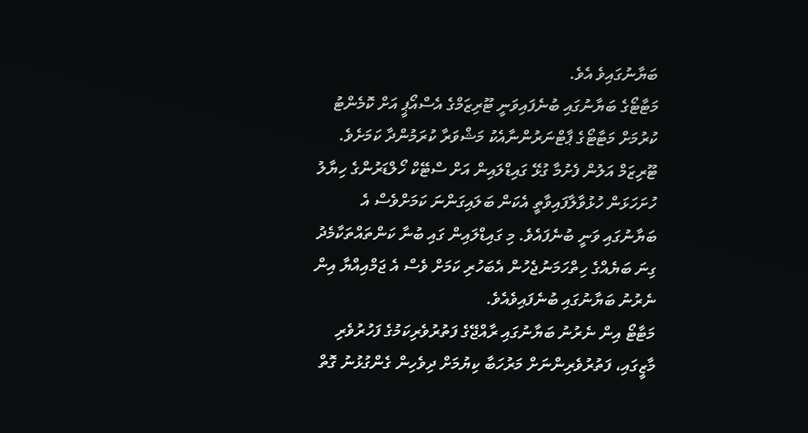ބަޔާނުގައިވެ އެވެ.
މަޓާޓޯގެ ބަޔާނުގައި ބުނެފައިވަނީ ޓޫރިޒަމްގެ އެސްއޯޕީ އަށް ކޮމެންޓު ކުރުމަށް މަޓާޓޯގެ ޕާޓްނަރުންނާއެކު މަޝްވަރާ ކުރަމުންދާ ކަމަށެވެ. ޓޫރިޒަމް އަލުން ފެށުމާ ގުޅޭ ގައިޑްލައިން އަށް ސްޓޭކް ހޯލްޑަރުންގެ ހިޔާލު ހުށަހަޅަން ހުޅުވާލާފައިވާތީ އެކަން ބަލައިގަންނަ ކަމަށްވެސް އެ ބަޔާނުގައި ވަނީ ބުނެފައެވެ. މި ގައިޑްލައިން ގައި ބުނާ ކަންތައްތަކާމެދު ގިނަ ބަޔެއްގެ ހިތްހަމަނުޖެހުން އެބަހުރި ކަމަށް ވެސް އެ ޖަމްއިއްޔާ އިން ނެރުނު ބަޔާނުގައި ބުނެފައިވެއެވެ.
މަޓާޓޯ އިން ނެރުނު ބަޔާނުގައި ރާއްޖޭގެ ފަތުރުވެރިކަމުގެ ފަހުރުވެރި މާޒީގައި، ފަތުރުވެރިންނަށް މަރުހަބާ ކިޔުމަށް ދިވެހިން ގެންގުޅުނު ގޮތް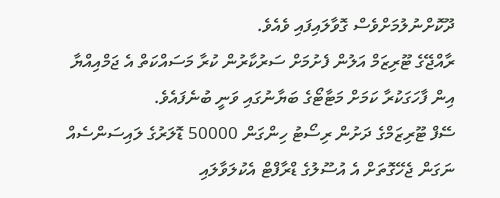ދޫކޮށްނުލުމަށްވެސް ގޮވާލައިފައި ވެއެވެ.
ރާއްޖޭގެ ޓޫރިޒަމް އަލުން ފެށުމަށް ސަރުކާރުން ކުރާ މަސައްކަތް އެ ޖަމްއިއްޔާ އިން ފާހަގަކުރާ ކަމަށް މަޓާޓޯގެ ބަޔާނުގައި ވަނީ ބުނެފައެވެ.
ސޭފް ޓޫރިޒަމްގެ ދަށުން ރިސޯޓު ހިންގަން 50000 ޑޮލަރުގެ ލައިސަންސެއް ނަގަން ޖެހޭގޮތަށް އެ އުސޫލުގެ ޑްރާފްޓް އެކުލަވާލައި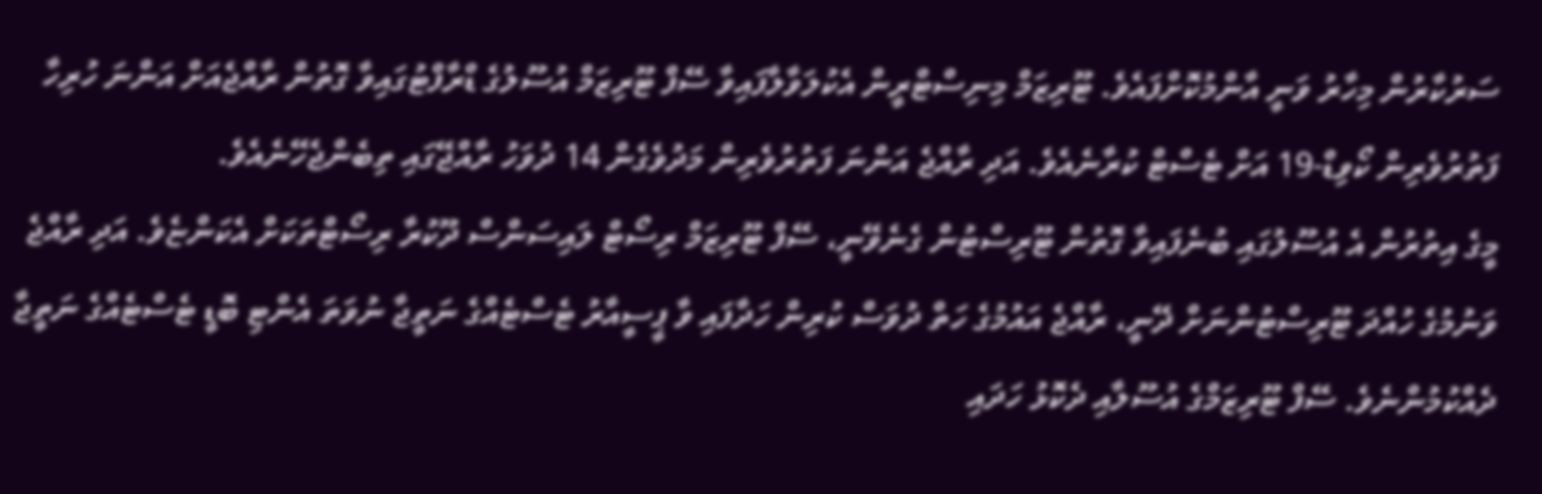ސަރުކާރުން މިހާރު ވަނީ އާންމުކޮށްފައެވެ. ޓޫރިޒަމް މިނިސްޓްރީން އެކުލަވާލާފައިވާ ސޭފް ޓޫރިޒަމް އުސޫލުގެ ޑްރާފްޓުގައިވާ ގޮތުން ރާއްޖެއަށް އަންނަ ހުރިހާ ފަތުރުވެރިން ކޯވިޑް-19 އަށް ޓެސްޓް ކުރާނެއެވެ. އަދި ރާއްޖެ އަންނަ ފަތުރުވެރިން މަދުވެގެން 14 ދުވަހު ރާއްޖޭގައި ތިބެންޖެހޭނެއެވެ.
މީގެ އިތުރުން އެ އުސޫލުގައި ބުނެފައިވާ ގޮތުން ޓޫރިސްޓުން ގެނެވޭނީ، ސޭފް ޓޫރިޒަމް ރިސޯޓް ލައިސަންސް ދޫކުރާ ރިސޯޓްތަކަށް އެކަންޏެވެ. އަދި ރާއްޖެ ވަނުމުގެ ހުއްދަ ޓޫރިސްޓުންނަށް ދޭނީ، ރާއްޖެ އައުމުގެ ހަތް ދުވަސް ކުރިން ހަދާފައި ވާ ޕީސީއާރު ޓެސްޓެއްގެ ނަތީޖާ ނުވަތަ އެންޓި ބޮޑީ ޓެސްޓެއްގެ ނަތީޖާ ދެއްކުމުންނެވެ. ސޭފް ޓޫރިޒަމްގެ އުސޫލާއި ދެކޮޅު ހަދައި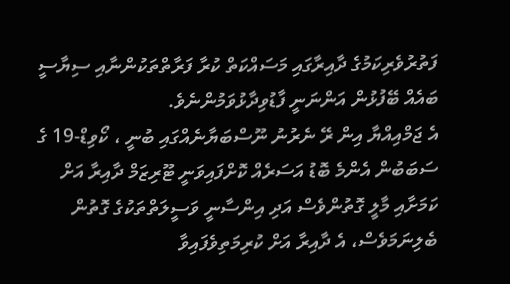ފަތުރުވެރިކަމުގެ ދާއިރާގައި މަސައްކަތް ކުރާ ފަރާތްތަކުންނާއި ސިޔާސީ ބައެއް ބޭފުޅުން އަންނަނީ ފާޑުވިދާޅުވަމުންނެވެ.
އެ ޖަމްއިއްޔާ އިން ރޭ ނެރުނު ނޫސްބަޔާނެއްގައި ބުނީ ، ކޯވިޑް-19 ގެ ސަބަބުން އެންމެ ބޮޑު އަސަރެއް ކޮށްފައިވަނީ ޓޫރިޒަމް ދާއިރާ އަށް ކަމަށާއި މާލީ ގޮތުންވެސް އަދި އިންސާނީ ވަސީލަތްތަކުގެ ގޮތުން ބެލިނަމަވެސް، އެ ދާއިރާ އަށް ކުރިމަތިވެފައިވާ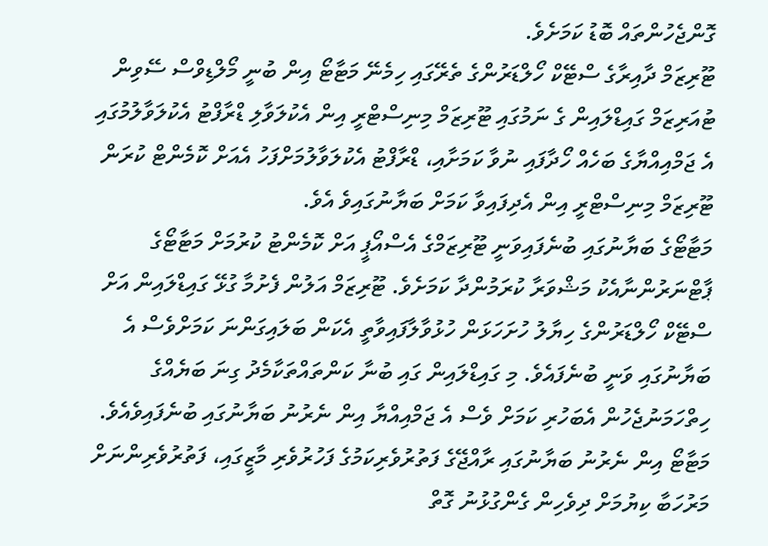ގޮންޖެހުންތައް ބޮޑު ކަމަށެވެ.
ޓޫރިޒަމް ދާއިރާގެ ސްޓޭކް ހޯލްޑަރުންގެ ތެރޭގައި ހިމެނޭ މަޓާޓޯ އިން ބުނީ މޯލްޑިވްސް ސޭވިން ޓުއަރިޒަމް ގައިޑްލައިން ގެ ނަމުގައި ޓޫރިޒަމް މިނިސްޓްރީ އިން އެކުލަވާލި ޑްރާފްޓު އެކުލަވާލުމުގައި އެ ޖަމްއިއްޔާގެ ބަހެއް ހޯދާފައި ނުވާ ކަމަށާއި، ޑްރާފްޓު އެކުލަވާލުމަށްފަހު އެއަށް ކޮމެންޓް ކުރަން ޓޫރިޒަމް މިނިސްޓްރީ އިން އެދިފައިވާ ކަމަށް ބަޔާނުގައިވެ އެވެ.
މަޓާޓޯގެ ބަޔާނުގައި ބުނެފައިވަނީ ޓޫރިޒަމްގެ އެސްއޯޕީ އަށް ކޮމެންޓު ކުރުމަށް މަޓާޓޯގެ ޕާޓްނަރުންނާއެކު މަޝްވަރާ ކުރަމުންދާ ކަމަށެވެ. ޓޫރިޒަމް އަލުން ފެށުމާ ގުޅޭ ގައިޑްލައިން އަށް ސްޓޭކް ހޯލްޑަރުންގެ ހިޔާލު ހުށަހަޅަން ހުޅުވާލާފައިވާތީ އެކަން ބަލައިގަންނަ ކަމަށްވެސް އެ ބަޔާނުގައި ވަނީ ބުނެފައެވެ. މި ގައިޑްލައިން ގައި ބުނާ ކަންތައްތަކާމެދު ގިނަ ބަޔެއްގެ ހިތްހަމަނުޖެހުން އެބަހުރި ކަމަށް ވެސް އެ ޖަމްއިއްޔާ އިން ނެރުނު ބަޔާނުގައި ބުނެފައިވެއެވެ.
މަޓާޓޯ އިން ނެރުނު ބަޔާނުގައި ރާއްޖޭގެ ފަތުރުވެރިކަމުގެ ފަހުރުވެރި މާޒީގައި، ފަތުރުވެރިންނަށް މަރުހަބާ ކިޔުމަށް ދިވެހިން ގެންގުޅުނު ގޮތް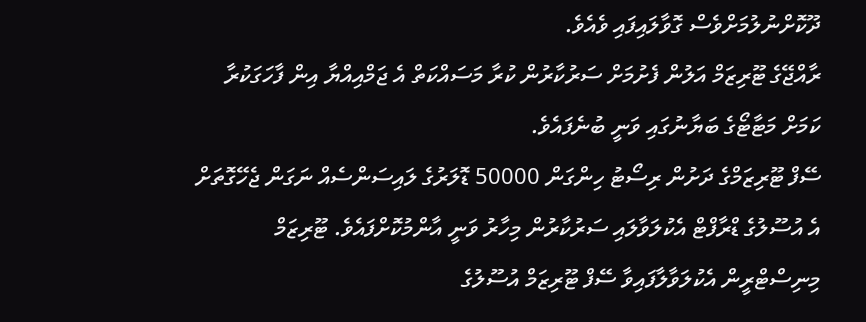ދޫކޮށްނުލުމަށްވެސް ގޮވާލައިފައި ވެއެވެ.
ރާއްޖޭގެ ޓޫރިޒަމް އަލުން ފެށުމަށް ސަރުކާރުން ކުރާ މަސައްކަތް އެ ޖަމްއިއްޔާ އިން ފާހަގަކުރާ ކަމަށް މަޓާޓޯގެ ބަޔާނުގައި ވަނީ ބުނެފައެވެ.
ސޭފް ޓޫރިޒަމްގެ ދަށުން ރިސޯޓު ހިންގަން 50000 ޑޮލަރުގެ ލައިސަންސެއް ނަގަން ޖެހޭގޮތަށް އެ އުސޫލުގެ ޑްރާފްޓް އެކުލަވާލައި ސަރުކާރުން މިހާރު ވަނީ އާންމުކޮށްފައެވެ. ޓޫރިޒަމް މިނިސްޓްރީން އެކުލަވާލާފައިވާ ސޭފް ޓޫރިޒަމް އުސޫލުގެ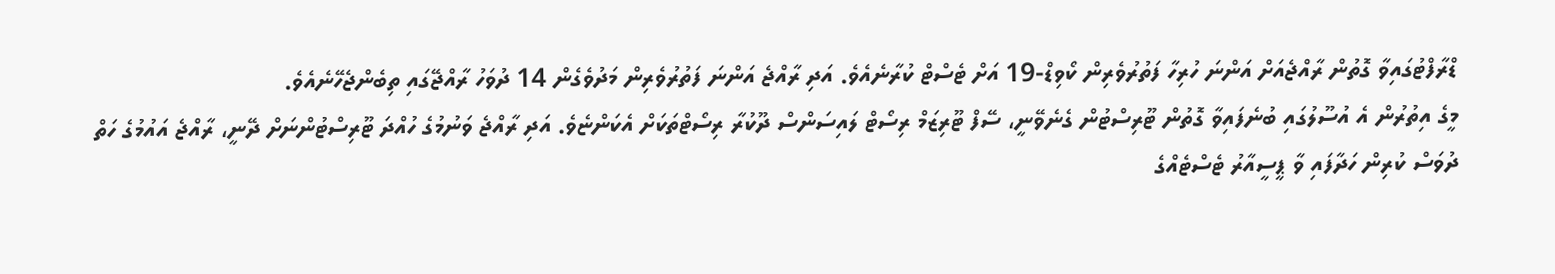ޑްރާފްޓުގައިވާ ގޮތުން ރާއްޖެއަށް އަންނަ ހުރިހާ ފަތުރުވެރިން ކޯވިޑް-19 އަށް ޓެސްޓް ކުރާނެއެވެ. އަދި ރާއްޖެ އަންނަ ފަތުރުވެރިން މަދުވެގެން 14 ދުވަހު ރާއްޖޭގައި ތިބެންޖެހޭނެއެވެ.
މީގެ އިތުރުން އެ އުސޫލުގައި ބުނެފައިވާ ގޮތުން ޓޫރިސްޓުން ގެނެވޭނީ، ސޭފް ޓޫރިޒަމް ރިސޯޓް ލައިސަންސް ދޫކުރާ ރިސޯޓްތަކަށް އެކަންޏެވެ. އަދި ރާއްޖެ ވަނުމުގެ ހުއްދަ ޓޫރިސްޓުންނަށް ދޭނީ، ރާއްޖެ އައުމުގެ ހަތް ދުވަސް ކުރިން ހަދާފައި ވާ ޕީސީއާރު ޓެސްޓެއްގެ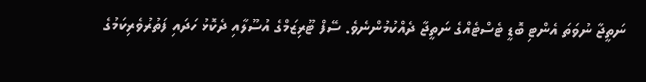ނަތީޖާ ނުވަތަ އެންޓި ބޮޑީ ޓެސްޓެއްގެ ނަތީޖާ ދެއްކުމުންނެވެ. ސޭފް ޓޫރިޒަމްގެ އުސޫލާއި ދެކޮޅު ހަދައި ފަތުރުވެރިކަމުގެ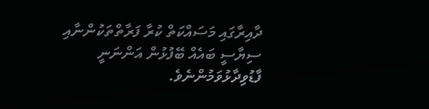ދާއިރާގައި މަސައްކަތް ކުރާ ފަރާތްތަކުންނާއި ސިޔާސީ ބައެއް ބޭފުޅުން އަންނަނީ ފާޑުވިދާޅުވަމުންނެވެ.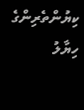ކިޔުންތެރިންގެ ހިޔާލު